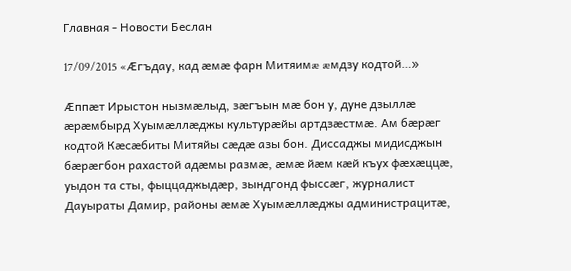Главная - Новости Беслан

17/09/2015 «Æгъдау, кад æмæ фарн Митяимæ æмдзу кодтой…»

Æппæт Ирыстон нызмæлыд, зæгъын мæ бон у, дуне дзыллæ æрæмбырд Хуымæллæджы культурæйы артдзæстмæ. Ам бæрæг кодтой Кæсæбиты Митяйы сæдæ азы бон. Диссаджы мидисджын бæрæгбон рахастой адæмы размæ, æмæ йæм кæй къух фæхæццæ, уыдон та сты, фыццаджыдæр, зындгонд фыссæг, журналист Дауыраты Дамир, районы æмæ Хуымæллæджы администрацитæ,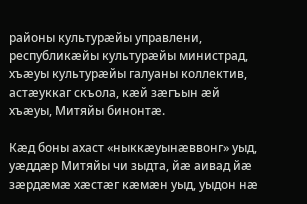районы культурæйы управлени, республикæйы культурæйы министрад, хъæуы культурæйы галуаны коллектив, астæуккаг скъола, кæй зæгъын æй хъæуы, Митяйы бинонтæ.

Кæд боны ахаст «ныккæуынæввонг» уыд, уæддæр Митяйы чи зыдта, йæ аивад йæ зæрдæмæ хæстæг кæмæн уыд, уыдон нæ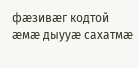фæзивæг кодтой æмæ дыууæ сахатмæ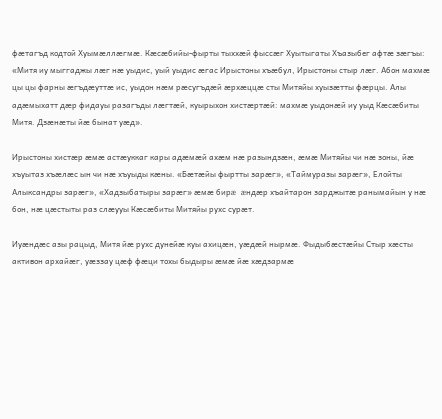фæтагъд кодтой Хуымæллæгмæ. Кæсæбийы-фырты тыххæй фыссæг Хуытыгаты Хъазыбег афтæ зæгъы: «Митя иу мыггаджы лæг нæ уыдис, уый уыдис æгас Ирыстоны хъæбул, Ирыстоны стыр лæг. Абон махмæ цы цы фарны æгъдæуттæ ис, уыдон нæм рæсугъдæй æрхæццæ сты Митяйы хуызæтты фæрцы. Алы адæмыхатт дæр фидауы разагъды лæгтæй, куырыхон хистæртæй: махмæ уыдонæй иу уыд Кæсæбиты Митя. Дзæнæты йæ бынат уæд».

Ирыстоны хистæр æмæ астæуккаг кары адæмæй ахæм нæ разындзæн, æмæ Митяйы чи нæ зоны, йæ хъуытаз хъæлæс ын чи нæ хъуыды кæны. «Бæтæйы фыртты зарæг», «Таймуразы зарæг», Елойты Алыксандры зарæг», «Хадзыбатыры зарæг» æмæ бирæ æндæр хъайтарон зарджытæ ранымайын у нæ бон, нæ цæстыты раз слæууы Кæсæбиты Митяйы рухс сурæт.

Иуæндæс азы рацыд, Митя йæ рухс дунейæ куы ахицæн, уæдæй нырмæ. Фыдыбæстæйы Стыр хæсты активон архайæг, уæззау цæф фæци тохы быдыры æмæ йæ хæдзармæ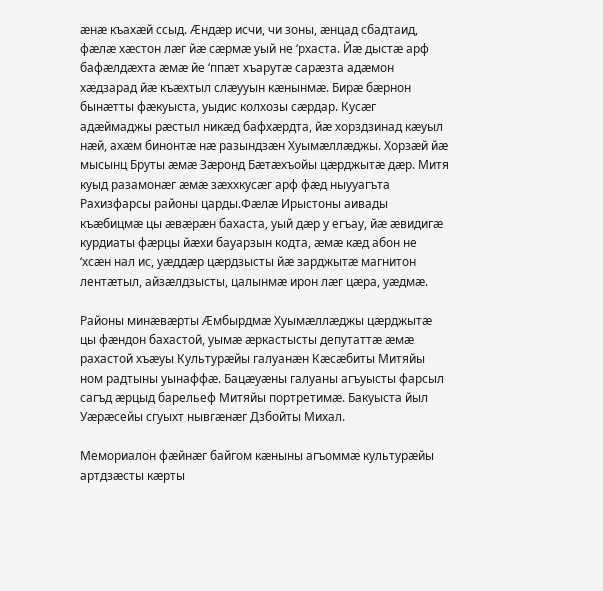æнæ къахæй ссыд. Æндæр исчи, чи зоны, æнцад сбадтаид, фæлæ хæстон лæг йæ сæрмæ уый не ‘рхаста. Йæ дыстæ арф бафæлдæхта æмæ йе ‘ппæт хъарутæ сарæзта адæмон хæдзарад йæ къæхтыл слæууын кæнынмæ. Бирæ бæрнон бынæтты фæкуыста, уыдис колхозы сæрдар. Кусæг адæймаджы рæстыл никæд бафхæрдта, йæ хорздзинад кæуыл нæй, ахæм бинонтæ нæ разындзæн Хуымæллæджы. Хорзæй йæ мысынц Бруты æмæ Зæронд Бæтæхъойы цæрджытæ дæр. Митя куыд разамонæг æмæ зæххкусæг арф фæд ныууагъта Рахизфарсы районы царды.Фæлæ Ирыстоны аивады къæбицмæ цы æвæрæн бахаста, уый дæр у егъау, йæ æвидигæ курдиаты фæрцы йæхи бауарзын кодта, æмæ кæд абон не ‘хсæн нал ис, уæддæр цæрдзысты йæ зарджытæ магнитон лентæтыл, айзæлдзысты, цалынмæ ирон лæг цæра, уæдмæ.

Районы минæвæрты Æмбырдмæ Хуымæллæджы цæрджытæ цы фæндон бахастой, уымæ æркастысты депутаттæ æмæ рахастой хъæуы Культурæйы галуанæн Кæсæбиты Митяйы ном радтыны уынаффæ. Бацæуæны галуаны агъуысты фарсыл сагъд æрцыд барельеф Митяйы портретимæ. Бакуыста йыл Уæрæсейы сгуыхт нывгæнæг Дзбойты Михал.

Мемориалон фæйнæг байгом кæныны агъоммæ культурæйы артдзæсты кæрты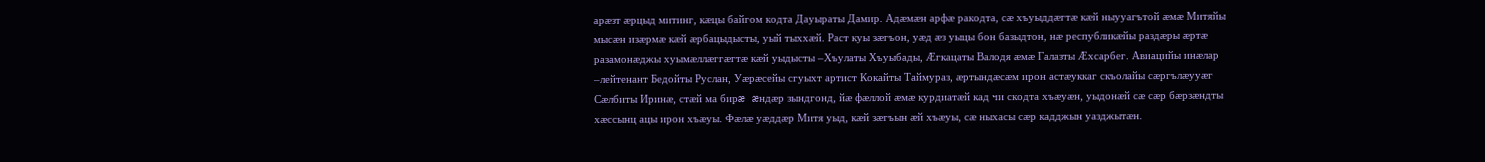арæзт æрцыд митинг, кæцы байгом кодта Дауыраты Дамир. Адæмæн арфæ ракодта, сæ хъуыддæгтæ кæй ныууагътой æмæ Митяйы мысæн изæрмæ кæй æрбацыдысты, уый тыххæй. Раст куы зæгъон, уæд æз уыцы бон базыдтон, нæ республикæйы раздæры æртæ разамонæджы хуымæллæггæгтæ кæй уыдысты –Хъулаты Хъуыбады, Æгкацаты Валодя æмæ Галазты Æхсарбег. Авиацийы инæлар –лейтенант Бедойты Руслан, Уæрæсейы сгуыхт артист Кокайты Таймураз, æртындæсæм ирон астæуккаг скъолайы сæргълæууæг Сæлбиты Иринæ, стæй ма бирæ æндæр зындгонд, йæ фæллой æмæ курдиатæй кад чи скодта хъæуæн, уыдонæй сæ сæр бæрзæндты хæссынц ацы ирон хъæуы. Фæлæ уæддæр Митя уыд, кæй зæгъын æй хъæуы, сæ ныхасы сæр кадджын уазджытæн.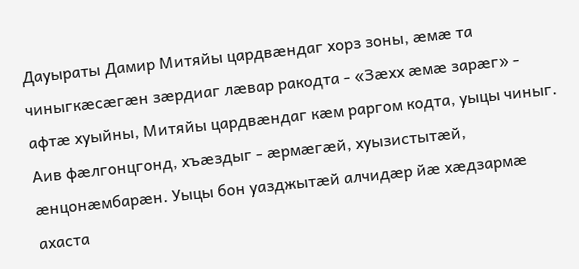Дауыраты Дамир Митяйы цардвæндаг хорз зоны, æмæ та чиныгкæсæгæн зæрдиаг лæвар ракодта - «Зæхх æмæ зарæг» - афтæ хуыйны, Митяйы цардвæндаг кæм раргом кодта, уыцы чиныг. Аив фæлгонцгонд, хъæздыг - æрмæгæй, хуызистытæй, æнцонæмбарæн. Уыцы бон уазджытæй алчидæр йæ хæдзармæ ахаста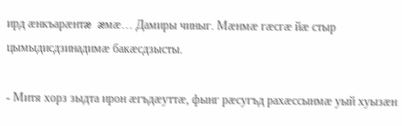ирд æнкъарæнтæ æмæ… Дамиры чиныг. Мæнмæ гæсгæ йæ стыр цымыдисдзинадимæ бакæсдзысты.

- Митя хорз зыдта ирон æгъдæуттæ, фынг рæсугъд рахæссынмæ уый хуызæн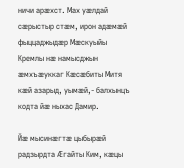ничи арæхст. Мах уæлдай сæрыстыр стæм, ирон адæмæй фыццаджыдæр Мæскуыйы Кремлы нæ намысджын æмхъæуккаг Кæсæбиты Митя кæй азарыд, уымæй,- балхынцъ кодта йæ ныхас Дамир.

Йæ мысинæгтæ цыбырæй радзырдта Æгайты Ким, кæцы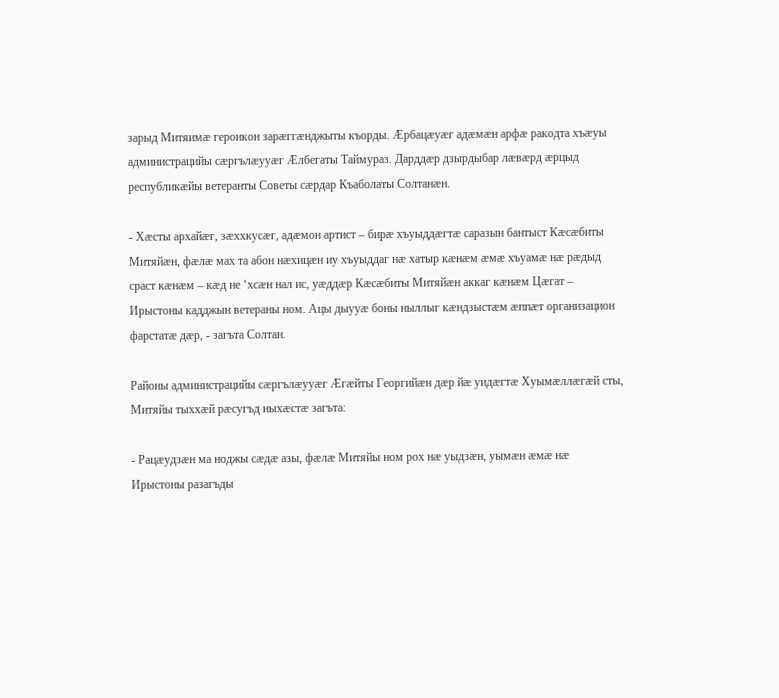зарыд Митяимæ героикон зарæггæнджыты къорды. Æрбацæуæг адæмæн арфæ ракодта хъæуы администрацийы сæргълæууæг Æлбегаты Таймураз. Дарддæр дзырдыбар лæвæрд æрцыд республикæйы ветеранты Советы сæрдар Къаболаты Солтанæн.

- Хæсты архайæг, зæххкусæг, адæмон артист – бирæ хъуыддæгтæ саразын бантыст Кæсæбиты Митяйæн, фæлæ мах та абон нæхицæн иу хъуыддаг нæ хатыр кæнæм æмæ хъуамæ нæ рæдыд сраст кæнæм – кæд не ‘хсæн нал ис, уæддæр Кæсæбиты Митяйæн аккаг кæнæм Цæгат – Ирыстоны кадджын ветераны ном. Ацы дыууæ боны ныллыг кæндзыстæм æппæт организацион фарстатæ дæр, - загъта Солтан.

Районы администрацийы сæргълæууæг Æгæйты Георгийæн дæр йæ уидæгтæ Хуымæллæгæй сты, Митяйы тыххæй рæсугъд ныхæстæ загъта:

- Рацæудзæн ма ноджы сæдæ азы, фæлæ Митяйы ном рох нæ уыдзæн, уымæн æмæ нæ Ирыстоны разагъды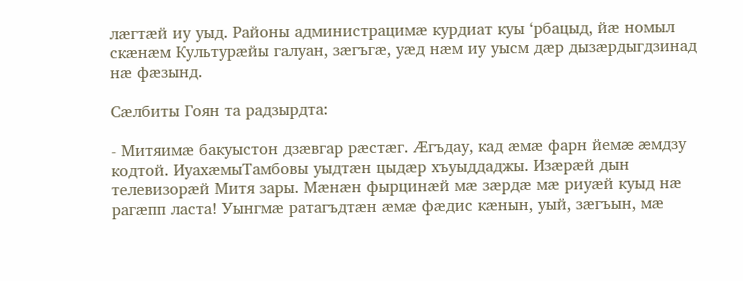лæгтæй иу уыд. Районы администрацимæ курдиат куы ‘рбацыд, йæ номыл скæнæм Культурæйы галуан, зæгъгæ, уæд нæм иу уысм дæр дызæрдыгдзинад нæ фæзынд.

Сæлбиты Гоян та радзырдта:

- Митяимæ бакуыстон дзæвгар рæстæг. Æгъдау, кад æмæ фарн йемæ æмдзу кодтой. ИуахæмыТамбовы уыдтæн цыдæр хъуыддаджы. Изæрæй дын телевизорæй Митя зары. Мæнæн фырцинæй мæ зæрдæ мæ риуæй куыд нæ рагæпп ласта! Уынгмæ ратагъдтæн æмæ фæдис кæнын, уый, зæгъын, мæ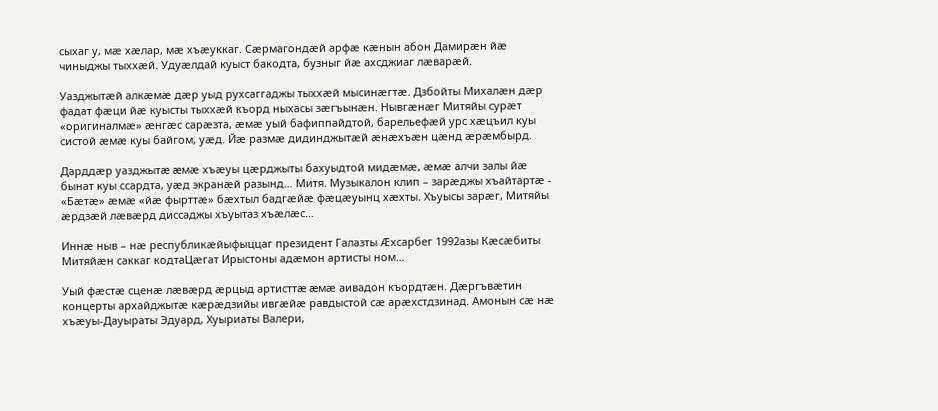сыхаг у, мæ хæлар, мæ хъæуккаг. Сæрмагондæй арфæ кæнын абон Дамирæн йæ чиныджы тыххæй. Удуæлдай куыст бакодта, бузныг йæ ахсджиаг лæварæй.

Уазджытæй алкæмæ дæр уыд рухсаггаджы тыххæй мысинæгтæ. Дзбойты Михалæн дæр фадат фæци йæ куысты тыххæй къорд ныхасы зæгъынæн. Нывгæнæг Митяйы сурæт «оригиналмæ» æнгæс сарæзта, æмæ уый бафиппайдтой, барельефæй урс хæцъил куы систой æмæ куы байгом, уæд. Йæ размæ дидинджытæй æнæхъæн цæнд æрæмбырд.

Дарддæр уазджытæ æмæ хъæуы цæрджыты бахуыдтой мидæмæ, æмæ алчи залы йæ бынат куы ссардта, уæд экранæй разынд… Митя. Музыкалон клип – зарæджы хъайтартæ - «Бæтæ» æмæ «йæ фырттæ» бæхтыл бадгæйæ фæцæуынц хæхты. Хъуысы зарæг, Митяйы æрдзæй лæвæрд диссаджы хъуытаз хъæлæс…

Иннæ ныв – нæ республикæйыфыццаг президент Галазты Æхсарбег 1992азы Кæсæбиты Митяйæн саккаг кодтаЦæгат Ирыстоны адæмон артисты ном…

Уый фæстæ сценæ лæвæрд æрцыд артисттæ æмæ аивадон къордтæн. Дæргъвæтин концерты архайджытæ кæрæдзийы ивгæйæ равдыстой сæ арæхстдзинад. Амонын сæ нæ хъæуы-Дауыраты Эдуард, Хуыриаты Валери,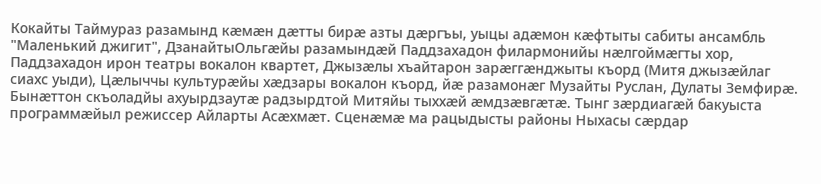Кокайты Таймураз разамынд кæмæн дæтты бирæ азты дæргъы, уыцы адæмон кæфтыты сабиты ансамбль "Маленький джигит", ДзанайтыОльгæйы разамындæй Паддзахадон филармонийы нæлгоймæгты хор, Паддзахадон ирон театры вокалон квартет, Джызæлы хъайтарон зарæггæнджыты къорд (Митя джызæйлаг сиахс уыди), Цæлыччы культурæйы хæдзары вокалон къорд, йæ разамонæг Музайты Руслан, Дулаты Земфирæ. Бынæттон скъоладйы ахуырдзаутæ радзырдтой Митяйы тыххæй æмдзæвгæтæ. Тынг зæрдиагæй бакуыста программæйыл режиссер Айларты Асæхмæт. Сценæмæ ма рацыдысты районы Ныхасы сæрдар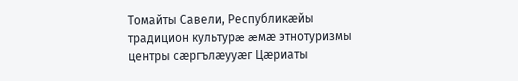Томайты Савели, Республикæйы традицион культурæ æмæ этнотуризмы центры сæргълæууæг Цæриаты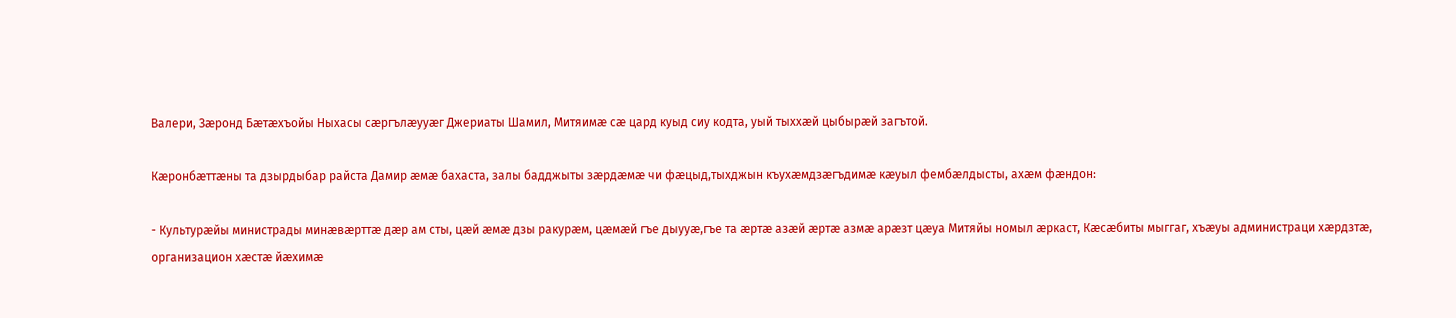Валери, Зæронд Бæтæхъойы Ныхасы сæргълæууæг Джериаты Шамил, Митяимæ сæ цард куыд сиу кодта, уый тыххæй цыбырæй загътой.

Кæронбæттæны та дзырдыбар райста Дамир æмæ бахаста, залы бадджыты зæрдæмæ чи фæцыд,тыхджын къухæмдзæгъдимæ кæуыл фембæлдысты, ахæм фæндон:

- Культурæйы министрады минæвæрттæ дæр ам сты, цæй æмæ дзы ракурæм, цæмæй гъе дыууæ,гъе та æртæ азæй æртæ азмæ арæзт цæуа Митяйы номыл æркаст, Кæсæбиты мыггаг, хъæуы администраци хæрдзтæ, организацион хæстæ йæхимæ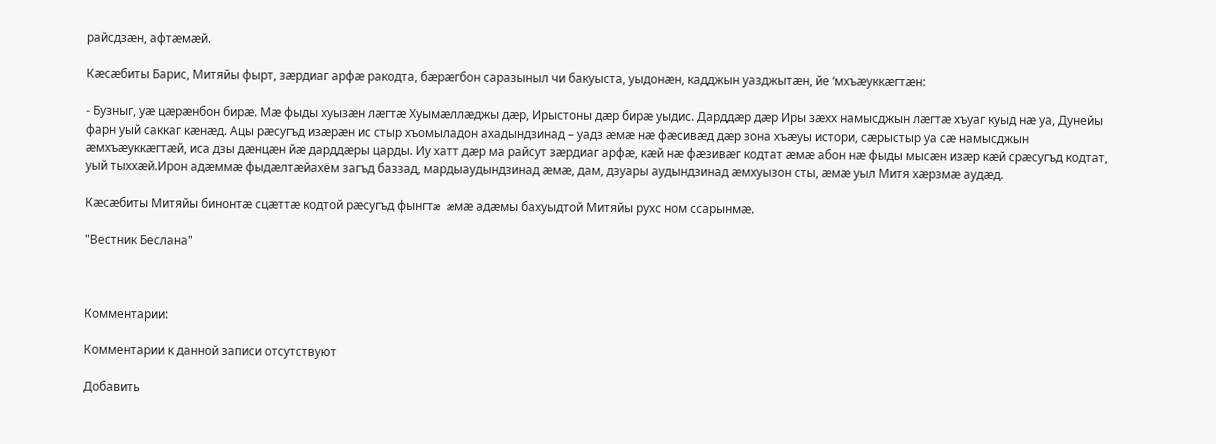райсдзæн, афтæмæй.

Кæсæбиты Барис, Митяйы фырт, зæрдиаг арфæ ракодта, бæрæгбон саразыныл чи бакуыста, уыдонæн, кадджын уазджытæн, йе ‘мхъæуккæгтæн:

- Бузныг, уæ цæрæнбон бирæ. Мæ фыды хуызæн лæгтæ Хуымæллæджы дæр, Ирыстоны дæр бирæ уыдис. Дарддæр дæр Иры зæхх намысджын лæгтæ хъуаг куыд нæ уа, Дунейы фарн уый саккаг кæнæд. Ацы рæсугъд изæрæн ис стыр хъомыладон ахадындзинад – уадз æмæ нæ фæсивæд дæр зона хъæуы истори, сæрыстыр уа сæ намысджын æмхъæуккæгтæй, иса дзы дæнцæн йæ дарддæры царды. Иу хатт дæр ма райсут зæрдиаг арфæ, кæй нæ фæзивæг кодтат æмæ абон нæ фыды мысæн изæр кæй срæсугъд кодтат, уый тыххæй.Ирон адæммæ фыдæлтæйахём загъд баззад, мардыаудындзинад æмæ, дам, дзуары аудындзинад æмхуызон сты, æмæ уыл Митя хæрзмæ аудæд.

Кæсæбиты Митяйы бинонтæ сцæттæ кодтой рæсугъд фынгтæ æмæ адæмы бахуыдтой Митяйы рухс ном ссарынмæ.

"Вестник Беслана"



Комментарии:

Комментарии к данной записи отсутствуют

Добавить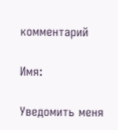комментарий

Имя:

Уведомить меня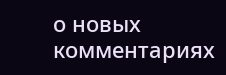о новых комментариях